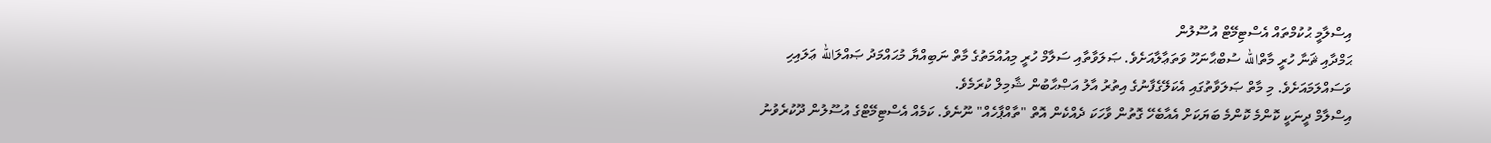އިސްލާމީ ޙުކުމްތައް އެސްޓިމޭޓް އުސޫލުން
ޙަމްދާއި ޘަނާ ހުރީ މާތްالله ސުބްޙާނަހޫ ވަތަޢާލާއަށެވެ. ޞަލަވާތާއި ސަލާމް ހުރީ މިއުއްމަތުގެ މާތް ނަބިއްޔާ މުޙައްމަދު ޞައްލަالله ޢަލައިހި ވަސައްލަމައަށެވެ. މި މާތް ޞަލަވާތުގައި އެކަލޭގެފާނުގެ އިތުރު އާލު އަޞްޙާބުން ޝާމިލް ކުރަމެވެ.
އިސްލާމް ދީނަކީ ކޮންމެ ކޮންމެ ބަޔަކަށް އެއާބެހޭ ގޮތުން ވާހަކަ ދެއްކެން އޮތް "ތާއްޕާހެއް" ނޫނެވެ. ކަމެއް އެސްޓިމޭޓްގެ އުސޫލުން ދޫކުރެވުނު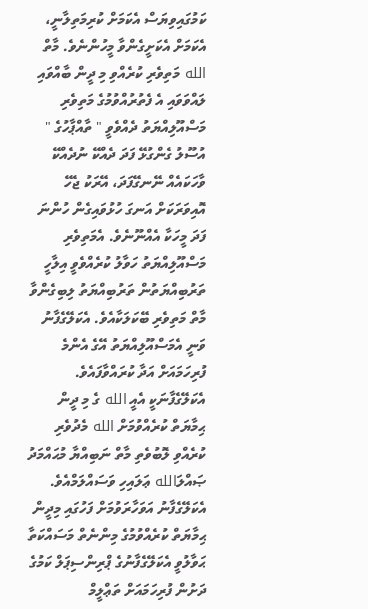ކަމުގައިވިޔަސް އެކަމަށް ކުރިމަތިލާނީ، އެކަމަށް އެކަށީގެންވާ މީހުންނެވެ. މާތް الله މަތިވެރި ކުރެއްވި މި ދީން ބާއްވައި ލައްވަވައި އެ ފެތުރުއްވުމުގެ މަތިވެރި މަސްއޫލިއްޔަތު ދެއްވެވީ " ތާއްޕާހުގެ " އުސޫލު ގެންގުޅޭ ފަދަ ދެއްކޭ ނުދެއްކޭ ވާހަކައެއް ނޭނގޭފަދަ، އޭރަކު ޖެހޭ އޮއިވަރަކަށް އަނގަ ހުޅުވައިގެން ހުންނަ ފަދަ މީހަކާ އެއްނޫނެވެ. އެމަތިވެރި މަސްއޫލިއްޔަތު ހަވާލު ކުރެއްވެވީ އިލާހީ ތަރުބިއްޔަތުން ތަރުބިއްޔަތު ލިބިގެންވާ މާތް މަތިވެރި ބޭކަލަކާއެވެ. އެކަލޭގެފާނު ވަނީ އެމަސްއޫލިއްޔަތު އޭގެ އެންމެ ފުރިހަމައަށް އަދާ ކުރައްވާފައެވެ. އެކަލޭގެފާނަކީ އެއީ الله ގެ މި ދީން ޙިމާޔަތް ކުރެއްވުމަށް الله މެދުވެރި ކުރެއްވި ލޮބުވެތި މާތް ނަބިއްޔާ މުޙައްމަދު ޞައްލަالله ޢަލައިހި ވަސައްލަމްއެވެ. އެކަލޭގެފާނު އަވަހާރަވުމަށް ފަހުގައި މިދީން ޙިމާޔަތް ކުރެއްވުމުގެ މިންނެތް މަސައްކަތާ ޙަވާލުވީ އެކަލޭގެފާނުގެ ޕްރިންސިޕަލް ކަމުގެ ދަށުން ފުރިހަމައަށް ތަޢްލީމް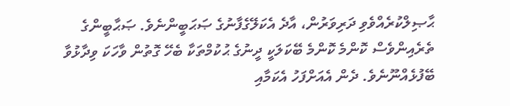ޙާޞިލްކުރެއްވެވި ދަރިވަރުން، އާދެ އެކަލޭގެފާނުގެ ޞަޙަބީންނެވެ. ޞަޙާބީންގެ ތެރެއިންވެސް ކޮންމެ ކޮންމެ ބޭކަލަކީ ދީނުގެ ޙުކުމްތަކާ ބެހޭ ގޮތުން ވާހަކަ ވިދާޅުވާ ބޭފުޅެއްނޫނެވެ. ދެން އެއަށްފަހު އެކަމާއި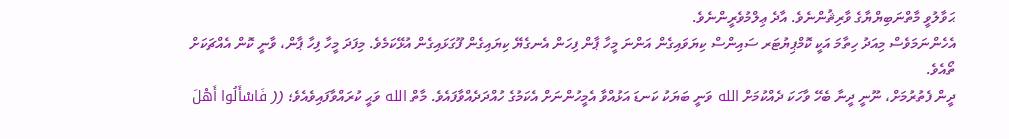ޙަވާލުވީ މާތްނަބިޔްޔާގެ ވާރިޘުންނެވެ. އާދެ ޢިލްމުވެރީންނެވެ.
އެހެންނަމަވެސް މިއަދު ހިތާމަ އަކީ ކޮމްޕިޔުޓަރ ސައިންސް ކިޔަވައިގެން އަންނަ މީހާ ޕާން ފިހަން އެނގެޔޭ ކިޔައިގެން ފޫގަޅައިގެން އުޅޭކަމެވެ. މިފަދަ މީހާ ފިހާ ޕާން، ވާނީ ކޮން އެއްޗަކަށް ތޯއެވެ.
ދީން ފެތުރުމަށް، ނޫނީ ދީނާ ބެހޭ ވާހަކަ ދެއްކުމަށް الله ވަނީ ބަޔަކު ކަނޑަ އަޅުއްވާ އެމީހުންނަށް އެކަމުގެ ހުއްދަދެއްވާފައެވެ. މާތް الله ވަޙީ ކުރައްވާފައިވެއެވެ؛ (( فَاسْأَلُوا أَهْلَ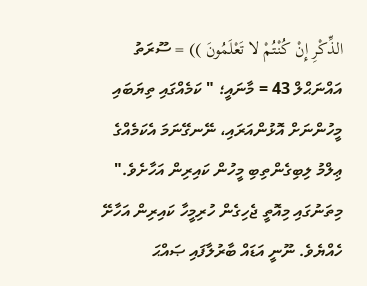الذِّكْرِ إِنْ كُنْتُمْ لا تَعْلَمُونَ )) = ސޫރަތު އައްނަޙްލް 43 = މާނައީ؛ " ކަމެއްގައި ތިޔަބައި މީހުންނަށް އޮޅުންއަރައި، ނޭނގޭނަމަ އެކަމެއްގެ ޢިލްމު ލިބިގެންތިބި މީހުން ކައިރިން އަހާށެވެ."
މިތަނުގައި މިއޮތީ ޖެހިގެން ހުރިމީހާ ކައިރިން އަހާށޭ ހެއްޔެވެ. ނޫނީ އަޑައް ބާރުލާފައި ޞައްޙަ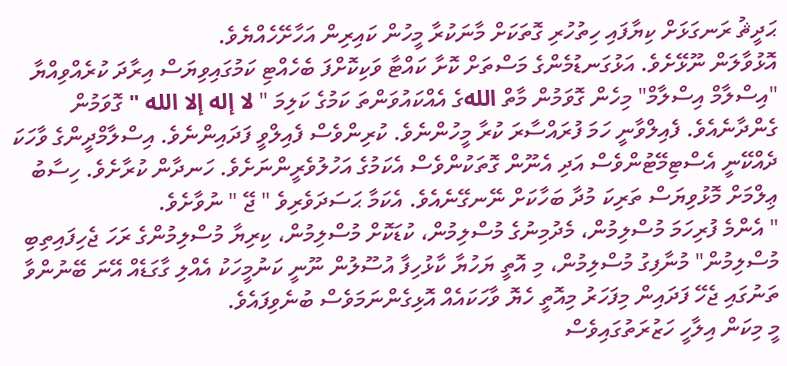ޙަދީޘު ރަނގަޅަށް ކިޔާފައި ހިތުހުރި ގޮތަކަށް މާނަކުރާ މީހުން ކައިރިން އަހާށޭހެއްޔެވެ.
އޮޅުވާލަން ނޫޅޭށެވެ. އަޅުގަނޑުމެންގެ މަސްތަށް ކޮށާ ކައްޓާ ވަކިކޮށްފަ ބެހެއްޓި ކަމުގައިވިޔަސް އިރާދަ ކުރެއްވިއްޔާ "އިސްލާމް އިސްލާމް" މިހެން ގޮވަމުން މާތް اللهގެ އެއްކައުވަންތަ ކަމުގެ ކަލިމަ " لا إله إلا الله " ގޮވަމުން ގެންދާނެއެވެ. ފެއިލްވާނީ ހަމަ ފުރައްސާރަ ކުރާ މީހުންނެވެ. ކުރިންވެސް ފެއިލްވީ ފަދައިންނެވެ. އިސްލާމްދީންގެ ވާހަކަ ދެއްކޭނީ އެސްޓިމޭޓުންވެސް އަދި އެނޫން ގޮތަކުންވެސް އެކަމުގެ އަހުލުވެރީންނަށެވެ. ހަނދާން ކުރާށެވެ. ހިސާބު ޢިލްމަށް މޮޅުވިޔަސް ތަރިކަ މުދާ ބަހާކަށް ނޭނގޭނެއެވެ. އެކަމާ ޙަސަދަވެރިވެ " ޖޭ " ނުވާށެވެ.
" އެންމެ ފުރިހަމަ މުސްލިމުން، މެދުމިނުގެ މުސްލިމުން، ކުޑަކޮށް މުސްލިމުން، ކިރިޔާ މުސްލިމުންގެ ރަހަ ޖެހިފައިތިބި މުސްލިމުން" މުނާފިގު މުސްލިމުން، މި އޮތީ ޔަހުޔާ ކާޅުހިފާ އުސޫލުން ނޫނީ ކަނުމީހަކު އެއްލި ގާގަޑެއް އޭނަ ބޭނުންވާ ތަނުގައި ޖެހޭ ފަދައިން މިފަހަރު މިއޮތީ ހެޔޮ ވާހަކައެއް އޮޅިގެންނަމަވެސް ބުނެވިފައެވެ.
މީ މިކަން އިލާހީ ހަޒުރަތުގައިވެސް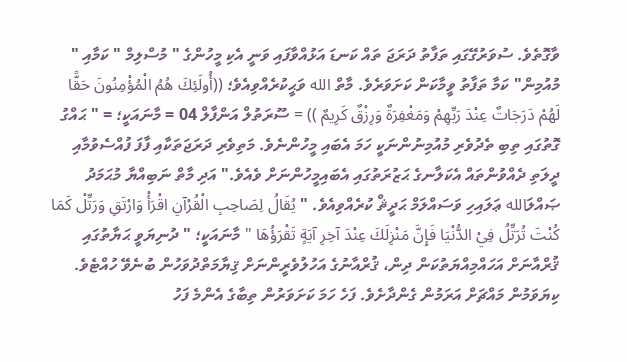ވާގޮތެވެ. ސުވަރުގޭގައި ތަފާތު ދަރަޖަ ތައް ކަނޑަ އަޅުއްވާފައި ވަނީ އެކި މީހުންގެ " މުސްލިމް " ކަމާއި " މުއުމިން" ކަމާ ތަފާތު ވީމާކަން ކަށަވަރެވެ. މާތް الله ވަޙީކުރެއްވިއެވެ؛ ((أُولَئِكَ هُمُ الْمُؤْمِنُونَ حَقًّا لَهُمْ دَرَجَاتٌ عِنْدَ رَبِّهِمْ وَمَغْفِرَةٌ وَرِزْقٌ كَرِيمٌ )) = ސޫރަތުލް އަންފާލް 04 = މާނައަކީ؛ = " ޙައްގު ގޮތުގައި ތިބި ތެދުވެރި މުއުމިނުންނަކީ ހަމަ އެބައި މީހުންނެވެ. މަތިވެރި ދަރަޖަތަކާއި ފާފަ ފުއްސެވުމާއި ދީލަތި ދެއްވުންތައް އެކަލާނގެ ޙަޒުރަތުގައި އެބައިމީހުންނަށް ވެއެވެ." އަދި މާތް ނަބިއްޔާ މުޙަމަދު ޞައްލަالله ޢަލައިހި ވަސައްލަމް ޙަދީޘް ކުރެއްވިއެވެ. " يُقَالُ لِصَاحِبِ الْقُرْآنِ اقْرَأْ وَارْتَقِ وَرَتِّلْ كَمَا كُنْتَ تُرَتِّلُ فِيْ الدُّنْيَا فَإِنَّ مَنْزِلَكَ عِنْدَ آخِرِ آيَةٍ تَقْرَؤُهَا " މާނައަކީ؛ " ދުނިޔަވީ ޙަޔާތުގައި ޤުރްއާނަށް އަހައްމިއްޔަތުކަން ދިން، ޤުރްއާނުގެ އަހުލުވެރީންނަށް ޤިޔާމަތްދުވަހުން ބުނެވޭ ހުއްޓެވެ. ކިޔަވަމުން މައްޗަށް އަރަމުން ގެންދާށެވެ. ފަހެ ހަމަ ކަށަވަރުން ތިބާގެ އެންމެ ފަހު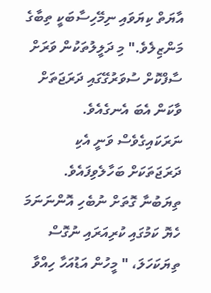އާޔަތް ކިޔަވައި ނިމޭހިސާބަކީ ތިބާގެ މަންޒިލެވެ." މި ދަލީލުތަކުން ވަރަށް ސާފްކޮށް ސުވަރުގޭގައި ދަރަޖަތަށް ވާކަން އެބަ އެނގެއެވެ.
ނަރަކައިގެވެސް ވަނީ އެކި ދަރަޖަތަކަށް ބަހާލެވިފައެވެ. ތިޔަބުނާ ގޮތަށް ނުބެހި އޮންނަނަމަ ހެޔޮ ކަމުގައި ކުރިއަރައި ނުގޮސް ތިޔަކަހަލަ، " މީހުން އަޑުއަހާ ހިއްވާ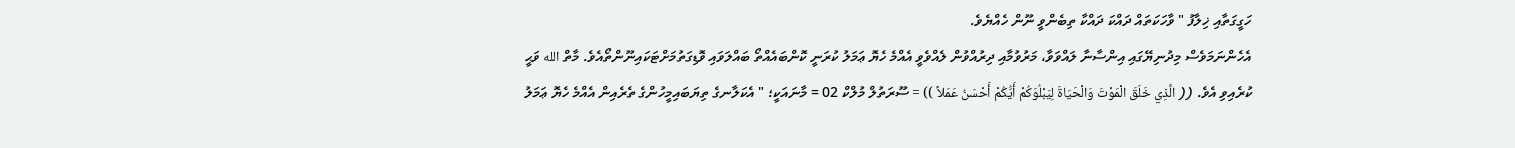ހަގީގަތާއި ޚިލާފު " ވާހަކަތައް ދައްކަ ދައްކާ ތިބެންވީ ނޫން ހެއްޔެވެ.
އެހެންނަމަވެސް މިދުނިޔޭގައި އިންސާނާ ލައްވަވާ، މަރުވުމާއި ދިރުއްވުން ލެއްވެވީ އެއްމެ ހެޔޮ ޢަމަލު ކުރަނީ ކޮންބައެއްތޯ ބައްލަވައި ވޮޑިގަތުމަށްޓަކައިނޫންތޯއެވެ. މާތް الله ވަޙީ ކުރެއިވި އެވެ. (( الَّذِي خَلَقَ الْمَوْتَ وَالْحَيَاةَ لِيَبْلُوَكُمْ أَيُّكُمْ أَحْسَنُ عَمَلاً )) = ސޫރަތުލް މުލްކް 02 = މާނައަކީ؛ " އެކަލާނގެ ތިޔަބައިމީހުންގެ ތެރެއިން އެއްމެ ހެޔޮ ޢަމަލު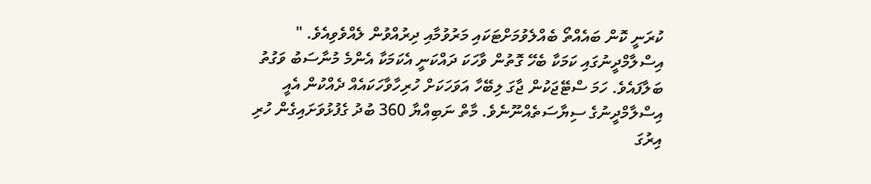ކުރަނީ ކޮން ބައެއްތޯ ބެއްލެވުމަށްޓަކައި މަރުވުމާއި ދިރުއްވުން ލެއްވެވިއެވެ. "
އިސްލާމްދީނުގައި ކަމަކާ ބެހޭ ގޮތުން ވާހަކަ ދައްކަނީ އެކަމަކާ އެންމެ މުނާސަބު ވަގުތު ބަލާފައެވެ. ހަމަ ސްޓޭޖަކުން ޖާގަ ލިބޭހާ އަވަހަކަށް ހުރިހާވާހަކައެއް ދެއްކުން އެއީ އިސްލާމްދީނުގެ ސިޔާސަތެއްނޫނެވެ. މާތް ނަބިއްޔާ 360 ބުދު ގެފުޅުވަށައިގެން ހުރި އިރުގަ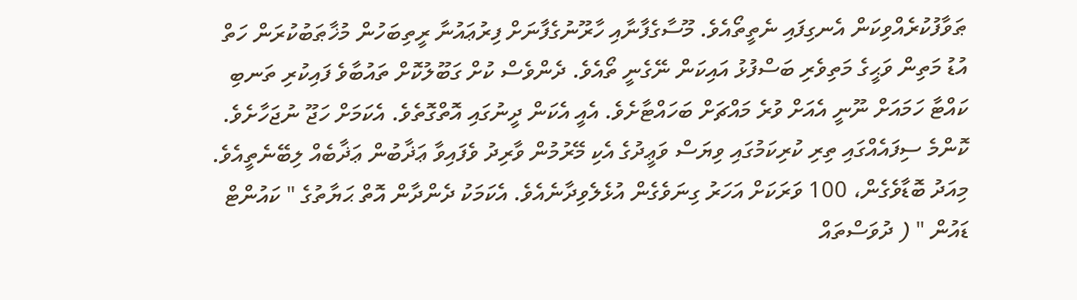ޠަވާފުކުރެއްވިކަން އެނގިފައި ނެތީތޯއެވެ. މޫސާގެފާނާއި ހާރޫނުގެފާނަށް ފިރުޢައުނާ ރީތިބަހުން މުޚާޠަބުކުރަން ހަތް އުޑު މަތިން ވަޙީގެ މަތިވެރި ބަސްފުޅު އައިކަން ނޭގެނީ ތޯއެވެ. ދެންވެސް ކުށް ގަބޫލުކޮށް ތައުބާވެ ފައިކުރި ތަނބި ކައްޓާ ހަމައަށް ނޫނީ އެއަށް ވުރެ މައްޗަށް ބަހައްޓާށެވެ. އެއީ އެކަން ދީނުގައި އޮތްގޮތެވެ. އެކަމަށް ހަޖޫ ނުޖަހާށެވެ. ކޮންމެ ސިފައެއްގައި ތިރި ކުރިކަމުގައި ވިޔަސް ވަޢީދުގެ އެކި މޭރުމުން ވާރިދު ވެފައިވާ ޢަޛާބުން ޢަޛާބެއް ލިބޭނެތީއެވެ.
މިއަދު ބޮޑާވެގެން، 100 ވަރަކަށް އަހަރު ގިނަވެގެން އުޅެލެވިދާނެއެވެ. އެކަމަކު ދެންދާން އޮތް ޙަޔާތުގެ " ކައުންޓް ޑައުން " ( ދުވަސްތައް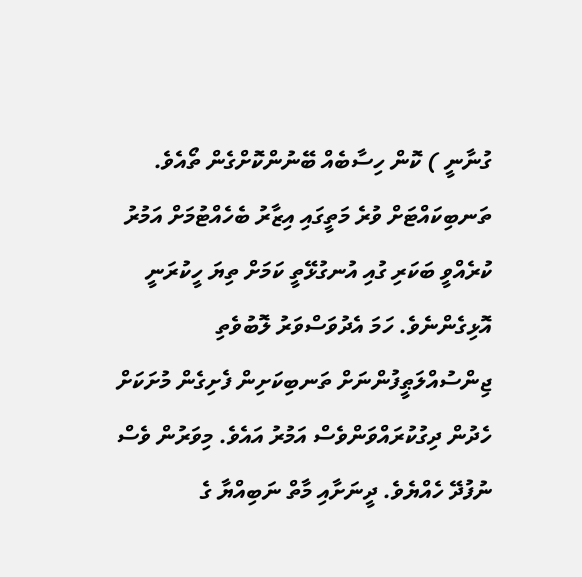ގުނާނީ ) ކޮން ހިސާބެއް ބޭނުންކޮށްގެން ތޯއެވެ.
ތަނބިކައްޓަށް ވުރެ މަތީގައި އިޒާރު ބެހެއްޓުމަށް އަމުރު ކުރެއްވީ ބަކަރި ގުއި އުނގުޅޭތީ ކަމަށް ތިޔަ ހީކުރަނީ އޮޅިގެންނެވެ. ހަމަ އެދުވަސްވަރު ލޮބުވެތި ޖިންސުއްލަޠީފުންނަށް ތަނބިކަށިން ފެށިގެން މުށަކަށް ހެދުން ދިގުކުރައްވަންވެސް އަމުރު އައެވެ. މިވަރުން ވެސް ނުފުދޭ ހެއްޔެވެ. ދީނަށާއި މާތް ނަބިއްޔާ ގެ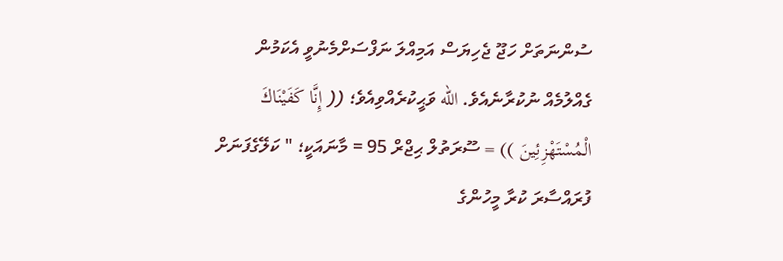ސުންނަތަށް ހަޖޫ ޖެހިޔަސް އަމިއްލަ ނަފްސަށްމެނުވީ އެކަމުން ގެއްލުމެއް ނުކުރާނެއެވެ. الله ވަޙީކުރެއްވިއެވެ؛ (( إِنَّا كَفَيْنَاكَ الْمُسْتَهْزِئِينَ )) = ސޫރަތުލް ޙިޖްރް 95 = މާނައަކީ؛ " ކަލޭގެފަނަށް ފުރައްސާރަ ކުރާ މީހުންގެ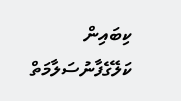ކިބައިން ކަލޭގެފާނުސަލާމަތް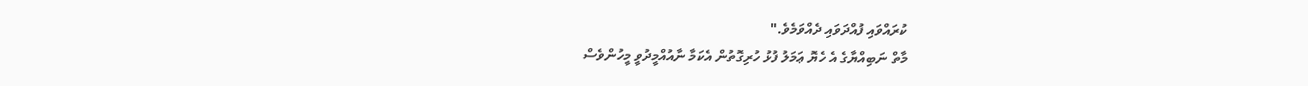ކުރައްވައި ފުއްދަވައި ދެއްވަމެވެ."
މާތް ނަބިއްޔާގެ އެ ހެޔޮ ޢަމަލު ފުޅު ހުރިގޮތުން އެކަމާ ނާއުއްމީދުވީ މީހުންވެސް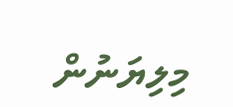މިލިޔަނުން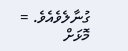ގުނާލެވެއެވެ. = މޮޅަށް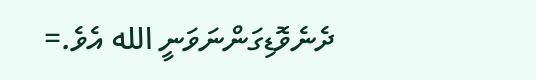ދެނެވޮޑިގަންނަވަނީ الله އެވެ.=